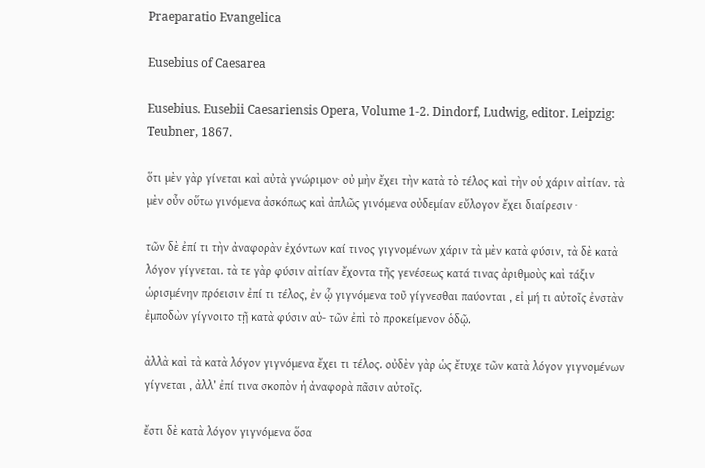Praeparatio Evangelica

Eusebius of Caesarea

Eusebius. Eusebii Caesariensis Opera, Volume 1-2. Dindorf, Ludwig, editor. Leipzig: Teubner, 1867.

ὅτι μὲν γὰρ γίνεται καὶ αὐτὰ γνώριμον· οὐ μὴν ἔχει τὴν κατὰ τὸ τέλος καὶ τὴν οὑ χάριν αἰτίαν. τὰ μὲν οὖν οὕτω γινόμενα ἀσκόπως καὶ ἀπλῶς γινόμενα οὐδεμίαν εὔλογον ἔχει διαίρεσιν ·

τῶν δὲ ἐπί τι τὴν ἀναφορὰν ἐχόντων καί τινος γιγνομένων χάριν τὰ μὲν κατὰ φύσιν, τὰ δὲ κατὰ λόγον γίγνεται. τὰ τε γὰρ φύσιν αἰτίαν ἔχοντα τῆς γενέσεως κατά τινας ἀριθμοὺς καὶ τάξιν ὡρισμένην πρόεισιν ἐπί τι τέλος, ἐν ᾧ γιγνόμενα τοῦ γίγνεσθαι παύονται , εἰ μή τι αὐτοῖς ἐνστὰν ἐμποδὼν γίγνοιτο τῇ κατὰ φύσιν αὐ- τῶν ἐπὶ τὸ προκείμενον ὁδῷ.

ἀλλὰ καὶ τὰ κατὰ λόγον γιγνόμενα ἔχει τι τέλος. οὐδὲν γὰρ ὡς ἔτυχε τῶν κατὰ λόγον γιγνομένων γίγνεται , ἀλλ’ ἐπί τινα σκοπὸν ἡ ἀναφορὰ πᾶσιν αὐτοῖς.

ἔστι δὲ κατὰ λόγον γιγνόμενα ὅσα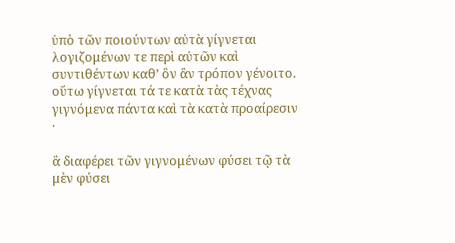ὑπὸ τῶν ποιούντων αὐτὰ γίγνεται λογιζομένων τε περὶ αὐτῶν καὶ συντιθέντων καθ’ ὃν ἂν τρόπον γένοιτο. οὕτω γίγνεται τά τε κατὰ τὰς τέχνας γιγνόμενα πάντα καὶ τὰ κατὰ προαίρεσιν ·

ἃ διαφέρει τῶν γιγνομένων φύσει τῷ τὰ μὲν φύσει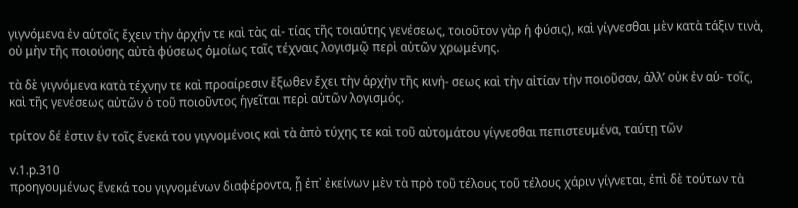γιγνόμενα ἐν αὑτοῖς ἔχειν τὴν ἀρχήν τε καὶ τὰς αἰ- τίας τῆς τοιαύτης γενέσεως, τοιοῦτον γὰρ ἡ φύσις), καὶ γίγνεσθαι μὲν κατὰ τάξιν τινὰ, οὐ μὴν τῆς ποιούσης αὐτὰ φύσεως ὁμοίως ταῖς τέχναις λογισμῷ περὶ αὐτῶν χρωμένης.

τὰ δὲ γιγνόμενα κατὰ τέχνην τε καὶ προαίρεσιν ἔξωθεν ἔχει τὴν ἀρχὴν τῆς κινή- σεως καὶ τὴν αἰτίαν τὴν ποιοῦσαν, ἀλλ’ οὐκ ἐν αὑ- τοῖς, καὶ τῆς γενέσεως αὐτῶν ὁ τοῦ ποιοῦντος ἡγεῖται περὶ αὐτῶν λογισμός.

τρίτον δέ ἐστιν ἐν τοῖς ἕνεκά του γιγνομένοις καὶ τὰ ἀπὸ τύχης τε καὶ τοῦ αὐτομάτου γίγνεσθαι πεπιστευμένα, ταύτῃ τῶν

v.1.p.310
προηγουμένως ἕνεκά του γιγνομένων διαφέροντα, ᾗ ἐπ᾿ ἐκείνων μὲν τὰ πρὸ τοῦ τέλους τοῦ τέλους χάριν γίγνεται, ἐπὶ δὲ τούτων τὰ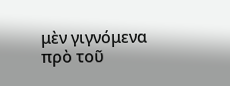μὲν γιγνόμενα πρὸ τοῦ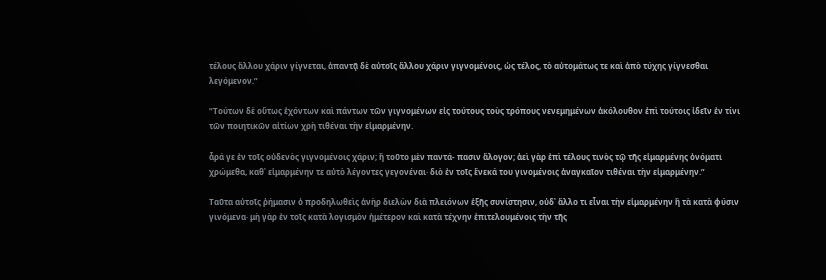τέλους ἄλλου χάριν γίγνεται, ἀπαντᾷ δὲ αὐτοῖς ἄλλου χάριν γιγνομένοις, ὡς τέλος, τὸ αὐτομάτως τε καὶ ἀπὸ τύχης γίγνεσθαι λεγόμενον.”

“Τούτων δὲ οὕτως ἐχόντων καὶ πάντων τῶν γιγνομένων εἰς τούτους τοὺς τρόπους νενεμημένων ἀκόλουθον ἐπὶ τούτοις ἰδεῖν ἐν τίνι τῶν ποιητικῶν αἰτίων χρὴ τιθέναι τὴν εἱμαρμένην.

ἆρά γε ἐν τοῖς οὐδενὸς γιγνομένοις χάριν; ἢ τοῦτο μὲν παντά- πασιν ἄλογον; ἀεὶ γὰρ ἐπὶ τέλους τινὸς τῷ τῆς εἱμαρμένης ὀνόματι χρώμεθα, καθ᾿ εἱμαρμένην τε αὐτὸ λέγοντες γεγονέναι· διὸ ἐν τοῖς ἕνεκά του γινομένοις ἀναγκαῖον τιθέναι τὴν εἱμαρμένην.”

Ταῦτα αὐτοῖς ῥήμασιν ὁ προδηλωθεὶς ἀνὴρ διελὼν διὰ πλειόνων ἑξῆς συνίστησιν, οὐδ᾿ ἄλλο τι εἶναι τὴν εἱμαρμένην ἢ τὰ κατὰ φύσιν γινόμενα· μὴ γὰρ ἐν τοῖς κατὰ λογισμὸν ἡμέτερον καὶ κατὰ τέχνην ἐπιτελουμένοις τὴν τῆς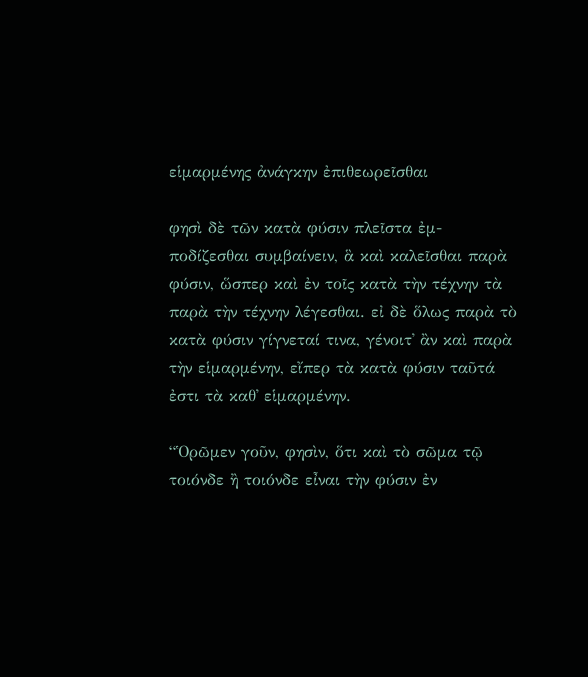εἱμαρμένης ἀνάγκην ἐπιθεωρεῖσθαι

φησὶ δὲ τῶν κατὰ φύσιν πλεῖστα ἐμ- ποδίζεσθαι συμβαίνειν, ἃ καὶ καλεῖσθαι παρὰ φύσιν, ὥσπερ καὶ ἐν τοῖς κατὰ τὴν τέχνην τὰ παρὰ τὴν τέχνην λέγεσθαι. εἰ δὲ ὅλως παρὰ τὸ κατὰ φύσιν γίγνεταί τινα, γένοιτ᾿ ἂν καὶ παρὰ τὴν εἱμαρμένην, εἴπερ τὰ κατὰ φύσιν ταῦτά ἐστι τὰ καθ᾿ εἱμαρμένην.

“Ὁρῶμεν γοῦν, φησὶν, ὅτι καὶ τὸ σῶμα τῷ τοιόνδε ἢ τοιόνδε εἶναι τὴν φύσιν ἐν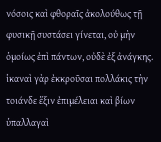νόσοις καὶ φθοραῖς ἀκολούθως τῇ φυσικῇ συστάσει γίνεται, οὐ μὴν ὁμοίως ἐπὶ πάντων, οὐδὲ ἐξ ἀνάγκης. ἱκαναὶ γὰρ ἐκκροῦσαι πολλάκις τὴν τοιάνδε ἕξιν ἐπιμέλειαι καὶ βίων ὑπαλλαγαὶ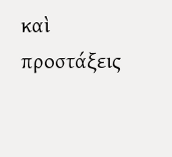καὶ προστάξεις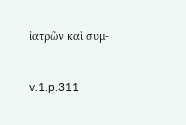ἰατρῶν καὶ συμ-

v.1.p.311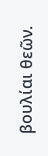βουλίαι θεῶν.